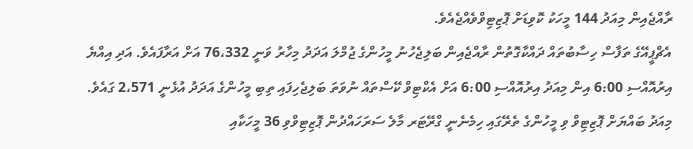ރާއްޖެއިން މިއަދު 144 މީހަކު ކޮވިޑަށް ޕޮޒިޓިވްވެއްޖެއެވެ.
އެޗްޕީއޭގެ ތަފާސް ހިސާބުތައް ދައްކާގޮތުން ރާއްޖެއިން ބަލިޖެހުނު މީހުންގެ ޖުމްލަ އަދަދު މިހާރު ވަނީ 76،332 އަށް އަރާފައެވެ. އަދި އިއްޔެ އިރުއޮއްސި 6:00 އިން މިއަދު އިރުއޮއްސި 6:00 އަށް އެކްޓިވް ކޭސްތައް ނުވަތަ ބަލިޖެހިފައި ތިބި މީހުންގެ އަދަދު އުޅެނީ 2،571 ގައެވެ.
މިއަދު ބައްޔަށް ޕޮޒިޓިވް ވި މީހުންގެ ތެރޭގައި ހިމެނެނީ ގްރޭޓަރ މާލެ ސަރަހައްދުން ޕޮޒިޓިވްވި 36 މީހަކާއި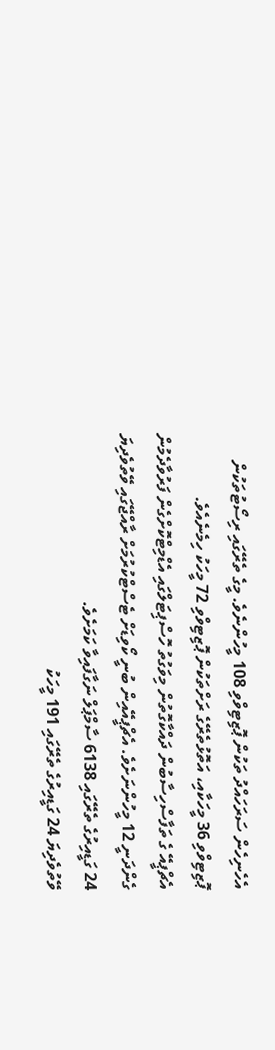އެހެނިހެން ސަރަހައްދު ތަކުން ޕޮޒިޓިވްވި 108 މީހުންނެވެ. މީގެ ތެރޭގައި ރިސޯޓުތަކުން ޕޮޒިޓިވްވި 36 މީހަކާއި، އަތޮޅުތެރޭގެ ރަށްތަކުން ޕޮޒިޓިވްވި 72 މީހަކު ހިމެނެއެވެ.
އެޗްޕީއޭ ގެ ތަފާސްހިސާބުން ދައްކާގޮތުން މިވަގުތު ހޮސްޕިޓަލްގައި އެޑްމިޓްކޮށްގެން ފަރުވާދެމުން ގެންދަނީ 12 މީހުންނަށެވެ. އެޗްޕީއޭއިން ބުނީ ކޯވިޑަށް ޓެސްޓްކުރުމަށް ރާއްޖޭގައި ވޭތުވެދިޔަ 24 ގަޑީއިރުގެ ތެރޭގައި 6138 ސާމްޕަލް ނަގާފައިވާ ކަމަށެވެ.
ވޭތުވެދިޔަ 24 ގަޑީއިރުގެ ތެރޭގައި 191 މީހަކު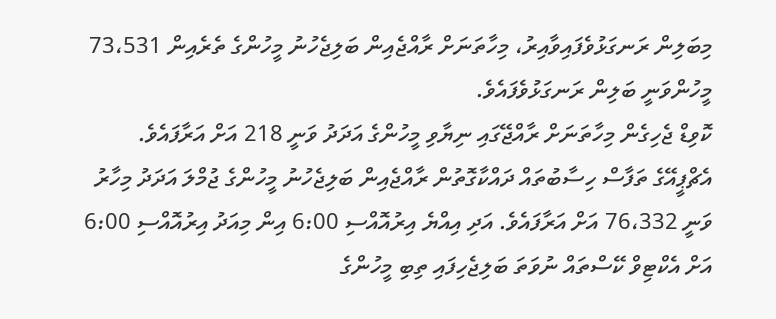މިބަލިން ރަނގަޅުވެފައިވާއިރު، މިހާތަނަށް ރާއްޖެއިން ބަލިޖެހުނު މީހުންގެ ތެރެއިން 73،531 މީހުންވަނީ ބަލިން ރަނގަޅުވެފައެވެ.
ކޮވިޑް ޖެހިގެން މިހާތަނަށް ރާއްޖޭގައި ނިޔާވި މީހުންގެ އަދަދު ވަނީ 218 އަށް އަރާފައެވެ.
އެޗްޕީއޭގެ ތަފާސް ހިސާބުތައް ދައްކާގޮތުން ރާއްޖެއިން ބަލިޖެހުނު މީހުންގެ ޖުމްލަ އަދަދު މިހާރު ވަނީ 76،332 އަށް އަރާފައެވެ. އަދި އިއްޔެ އިރުއޮއްސި 6:00 އިން މިއަދު އިރުއޮއްސި 6:00 އަށް އެކްޓިވް ކޭސްތައް ނުވަތަ ބަލިޖެހިފައި ތިބި މީހުންގެ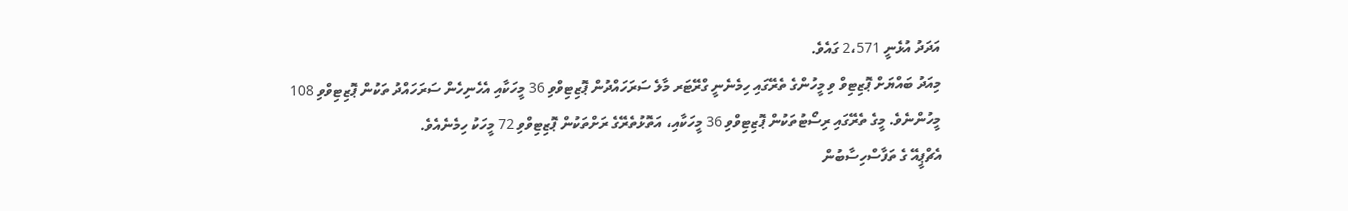އަދަދު އުޅެނީ 2،571 ގައެވެ.
މިއަދު ބައްޔަށް ޕޮޒިޓިވް ވި މީހުންގެ ތެރޭގައި ހިމެނެނީ ގްރޭޓަރ މާލެ ސަރަހައްދުން ޕޮޒިޓިވްވި 36 މީހަކާއި އެހެނިހެން ސަރަހައްދު ތަކުން ޕޮޒިޓިވްވި 108 މީހުންނެވެ. މީގެ ތެރޭގައި ރިސޯޓުތަކުން ޕޮޒިޓިވްވި 36 މީހަކާއި، އަތޮޅުތެރޭގެ ރަށްތަކުން ޕޮޒިޓިވްވި 72 މީހަކު ހިމެނެއެވެ.
އެޗްޕީއޭ ގެ ތަފާސްހިސާބުން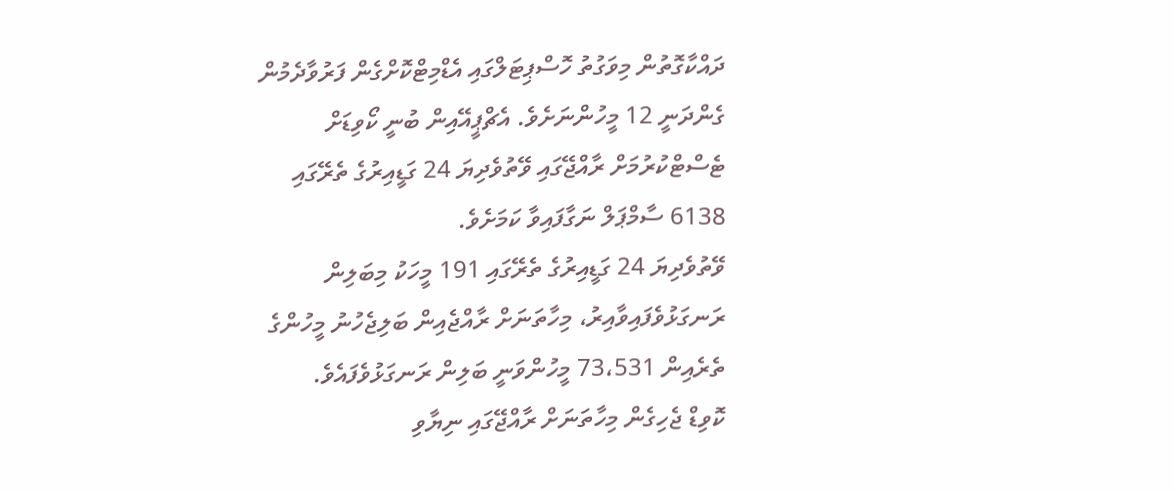ދައްކާގޮތުން މިވަގުތު ހޮސްޕިޓަލްގައި އެޑްމިޓްކޮށްގެން ފަރުވާދެމުން ގެންދަނީ 12 މީހުންނަށެވެ. އެޗްޕީއޭއިން ބުނީ ކޯވިޑަށް ޓެސްޓްކުރުމަށް ރާއްޖޭގައި ވޭތުވެދިޔަ 24 ގަޑީއިރުގެ ތެރޭގައި 6138 ސާމްޕަލް ނަގާފައިވާ ކަމަށެވެ.
ވޭތުވެދިޔަ 24 ގަޑީއިރުގެ ތެރޭގައި 191 މީހަކު މިބަލިން ރަނގަޅުވެފައިވާއިރު، މިހާތަނަށް ރާއްޖެއިން ބަލިޖެހުނު މީހުންގެ ތެރެއިން 73،531 މީހުންވަނީ ބަލިން ރަނގަޅުވެފައެވެ.
ކޮވިޑް ޖެހިގެން މިހާތަނަށް ރާއްޖޭގައި ނިޔާވި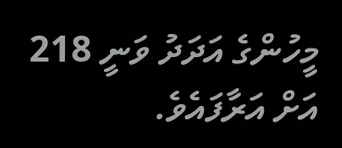މީހުންގެ އަދަދު ވަނީ 218 އަށް އަރާފައެވެ.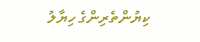ކިޔުންތެރިންގެ ހިޔާލު